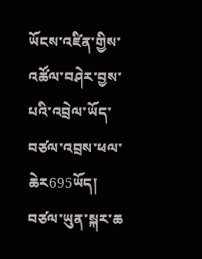ཡོངས་འཛིན་གྱིས་འཚོལ་བཤེར་བྱས་པའི་འབྲེལ་ཡོད་བཙལ་འབྲས་ཕལ་ཆེར695ཡོད།  བཙལ་ཡུན་སྐར་ཆ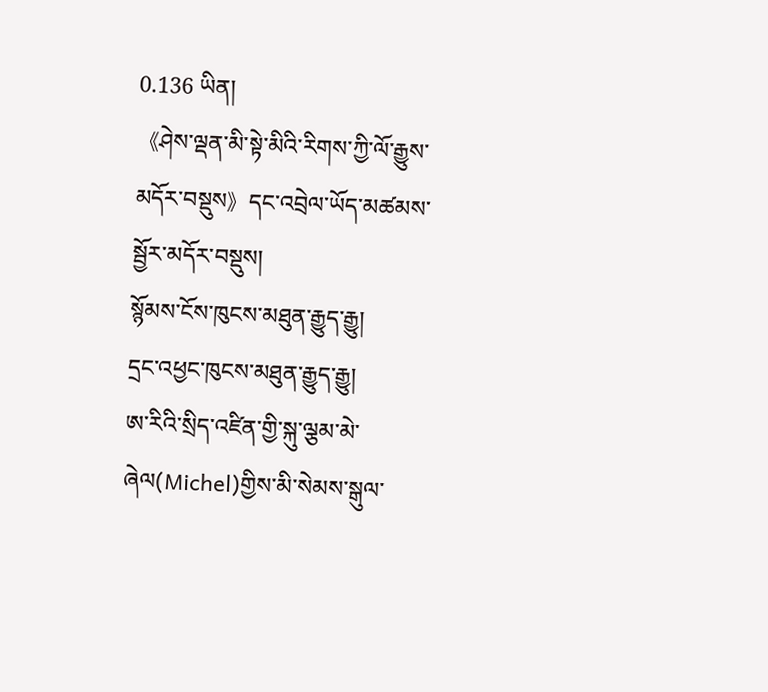0.136 ཡིན།
《ཤེས་ལྡན་མི་སྟེ་མིའི་རིགས་ཀྱི་ལོ་རྒྱུས་མདོར་བསྡུས》དང་འབྲེལ་ཡོད་མཚམས་སྦྱོར་མདོར་བསྡུས།
སྙོམས་ངོས་ཁུངས་མཐུན་རྒྱུད་རྒྱུ།
དྲང་འཕྱང་ཁུངས་མཐུན་རྒྱུད་རྒྱུ།
ཨ་རིའི་སྲིད་འཛིན་གྱི་སྐུ་ལྕམ་མེ་ཞེལ(Michel)གྱིས་མི་སེམས་སྒུལ་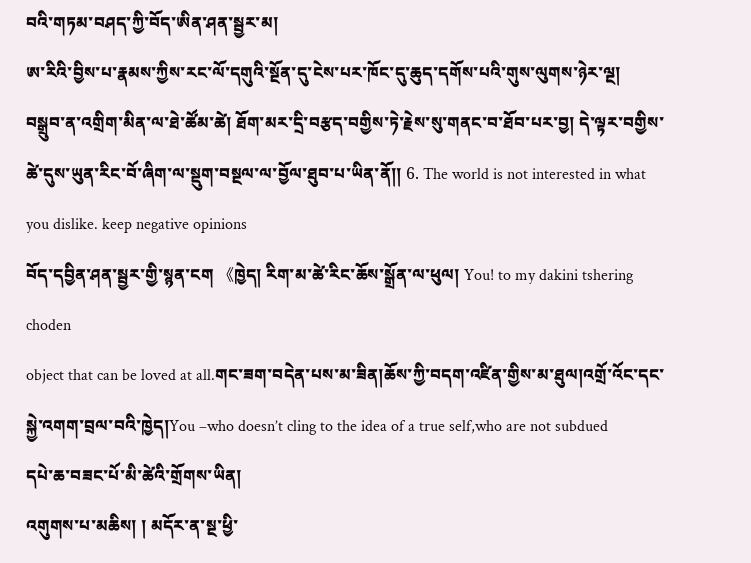བའི་གཏམ་བཤད་ཀྱི་བོད་ཨིན་ཤན་སྦྱར་མ།
ཨ་རིའི་བྱིས་པ་རྣམས་ཀྱིས་རང་ལོ་དགུའི་སྔོན་དུ་ངེས་པར་ཁོང་དུ་ཆུད་དགོས་པའི་གུས་ལུགས་ཉེར་ལྔ།
བསྒྲུབ་ན་འགྲིག་མིན་ལ་ཐེ་ཚོམ་ཚེ། ཐོག་མར་དྲི་བརྩད་བགྱིས་ཏེ་རྗེས་སུ་གནང་བ་ཐོབ་པར་བྱ། དེ་ལྟར་བགྱིས་ཚེ་དུས་ཡུན་རིང་བོ་ཞིག་ལ་སྡུག་བསྔལ་ལ་བྱོལ་ཐུབ་པ་ཡིན་ནོ།། 6. The world is not interested in what you dislike. keep negative opinions
བོད་དབྱིན་ཤན་སྦྱར་གྱི་སྙན་ངག 《ཁྱེད། རིག་མ་ཚེ་རིང་ཆོས་སྒྲོན་ལ་ཕུལ། You! to my dakini tshering choden
object that can be loved at all.གང་ཟག་བདེན་པས་མ་ཟིན།ཆོས་ཀྱི་བདག་འཛིན་གྱིས་མ་ཐུལ།འགྲོ་འོང་དང་སྐྱེ་འགག་བྲལ་བའི་ཁྱེད།You –who doesn’t cling to the idea of a true self,who are not subdued
དཔེ་ཆ་བཟང་པོ་མི་ཚེའི་གྲོགས་ཡིན།
འགུགས་པ་མཆིས། ། མདོར་ན་སྔ་ཕྱི་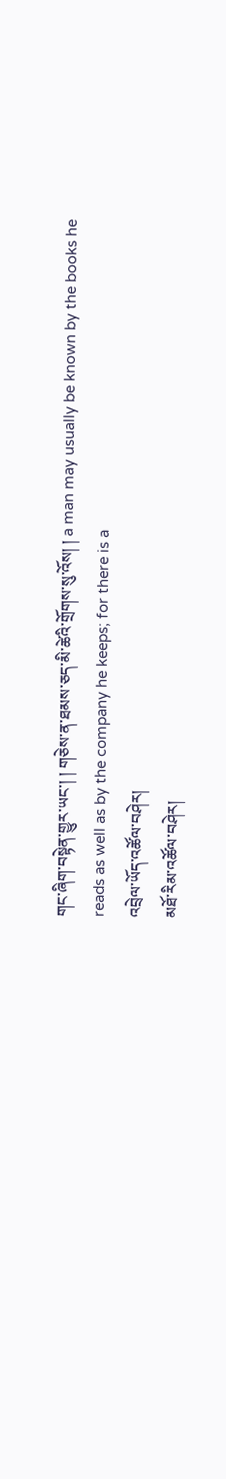གང་ཞིག་བསྟེན་གྱུར་ཡང་། ། གཅེས་ན་ཐམས་ཅད་མི་ཚེའི་གྲོགས་སུ་འོས། ། a man may usually be known by the books he reads as well as by the company he keeps; for there is a
འབྲེལ་ཡོད་འཚོལ་བཤེར།
མཐོ་རིམ་འཚོལ་བཤེར།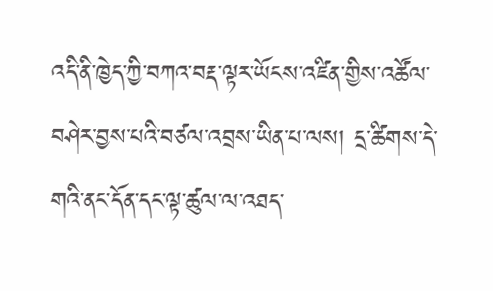འདི་ནི་ཁྱེད་ཀྱི་བཀའ་བརྡ་ལྟར་ཡོངས་འཛིན་གྱིས་འཚོལ་བཤེར་བྱས་པའི་བཙལ་འབྲས་ཡིན་པ་ལས། དྲ་ཚིགས་དེ་གའི་ནང་དོན་དང་ལྟ་ཚུལ་ལ་འཐད་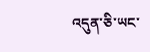འདུན་ཅི་ཡང་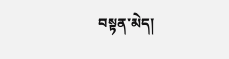བསྟན་མེད།